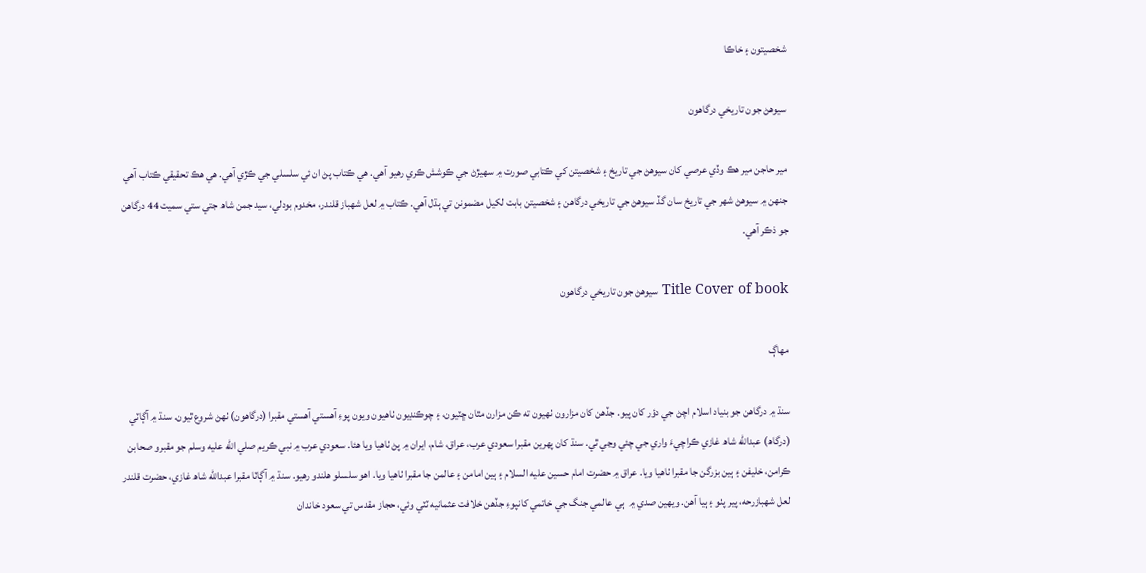شخصيتون ۽ خاڪا

سيوهڻ جون تاريخي درگاهون

مير حاجن مير ھڪ وڏي عرصي کان سيوھڻ جي تاريخ ۽ شخصيتن کي ڪتابي صورت ۾ سھيڙڻ جي ڪوشش ڪري رھيو آھي. ھي ڪتاب پڻ ان ئي سلسلي جي ڪڙي آھي. ھي ھڪ تحقيقي ڪتاب آھي جنھن ۾ سيوھڻ شھر جي تاريخ سان گڏ سيوھڻ جي تاريخي درگاھن ۽ شخصيتن بابت لکيل مضمونن تي ٻڌل آھي. ڪتاب ۾ لعل شھباز قلندر، مخدوم بودلي، سيد جمن شاھ جتي ستي سميت 44 درگاھن جو ذڪر آھي.

Title Cover of book سيوهڻ جون تاريخي درگاهون

مھاڳ

سنڌ ۾ درگاهن جو بنياد اسلام اچڻ جي دؤر کان پيو. جڏهن کان مزارون ٺهيون ته ڪن مزارن مٿان ڇٽيون، ۽ چوڪنڊيون ٺاهيون ويون پوءِ آهستي آهستي مقبرا (درگاهون) ٺهڻ شروع ٿيون. سنڌ ۾ آڳاٽي (درگاھ) عبدالله شاھ غازي ڪراچيءَ واري جي چئي وڃي ٿي. سنڌ کان پهرين مقبرا سعودي عرب، عراق، شام، ايران ۾ پڻ ٺاهيا ويا هئا. سعودي عرب ۾ نبي ڪريم صلي الله عليه وسلم جو مقبرو صحابن ڪرامن، خليفن ۽ ٻين بزرگن جا مقبرا ٺاهيا ويا. عراق ۾ حضرت امام حسين عليه السلام ۽ ٻين امامن ۽ عالمن جا مقبرا ٺاهيا ويا. اهو سلسلو هلندو رهيو. سنڌ ۾ آڳاٽا مقبرا عبدالله شاھ غازي، حضرت قلندر لعل شهبازرحه، پير پٺو ۽ ٻيا آهن. ويهين صدي ۾  ٻي عالمي جنگ جي خاتمي کانپوءِ جڏهن خلافت عثمانيه ٽٽي وئي، حجاز مقدس تي سعود خاندان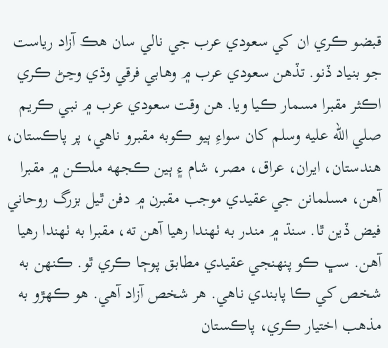قبضو ڪري ان کي سعودي عرب جي نالي سان هڪ آزاد رياست جو بنياد ڏنو. تڏهن سعودي عرب ۾ وهابي فرقي وڌي وڃڻ ڪري اڪثر مقبرا مسمار ڪيا ويا. هن وقت سعودي عرب ۾ نبي ڪريم صلي الله عليه وسلم کان سواءِ ٻيو ڪوبه مقبرو ناهي، پر پاڪستان، هندستان، ايران، عراق، مصر، شام ۽ ٻين ڪجهه ملڪن ۾ مقبرا آهن، مسلمانن جي عقيدي موجب مقبرن ۾ دفن ٿيل بزرگ روحاني فيض ڏين ٿا. سنڌ ۾ مندر به ٺهندا رهيا آهن ته، مقبرا به ٺهندا رهيا آهن. سڀ ڪو پنهنجي عقيدي مطابق پوڄا ڪري ٿو. ڪنهن به شخص کي ڪا پابندي ناهي. هر شخص آزاد آهي. هو ڪهڙو به مذهب اختيار ڪري، پاڪستان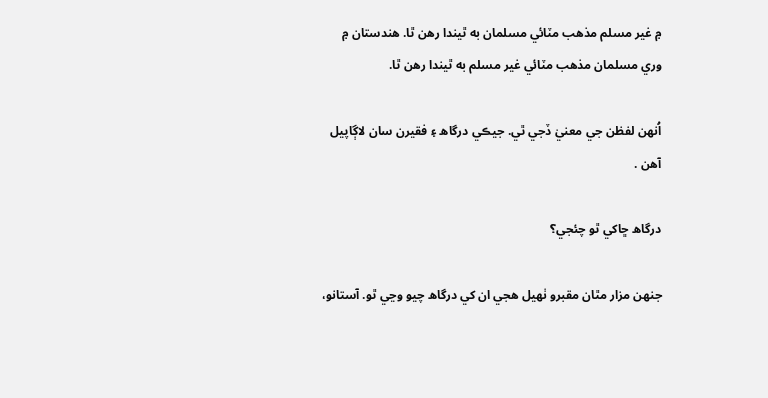۾ غير مسلم مذهب مٽائي مسلمان به ٿيندا رهن ٿا. هندستان ۾ وري مسلمان مذهب مٽائي غير مسلم به ٿيندا رهن ٿا.

اُنهن لفظن جي معنيٰ ڏجي ٿي. جيڪي درگاھ ۽ فقيرن سان لاڳاپيل آهن .

درگاھ ڇاکي ٿو چئجي؟

جنهن مزار مٿان مقبرو ٺهيل هجي ان کي درگاھ چيو وڃي ٿو. آستانو،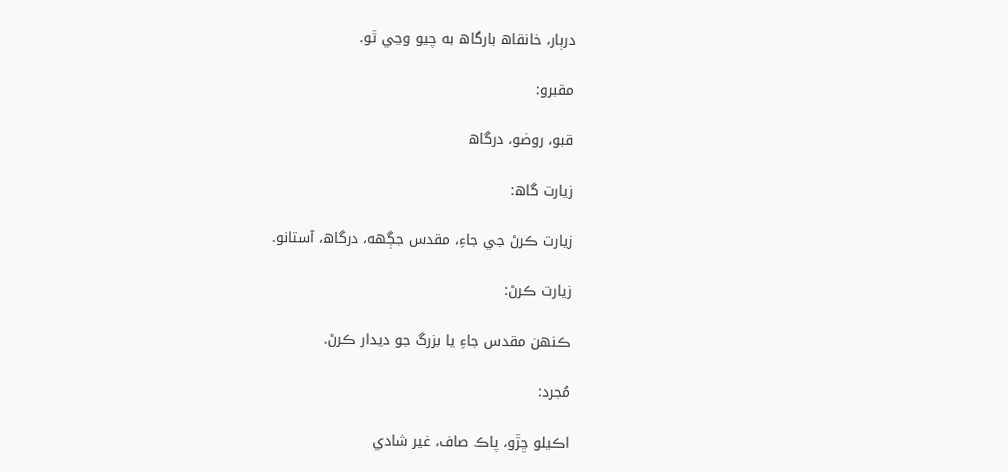درٻار، خانقاھ بارگاھ به چيو وڃي ٿو.

مقبرو:

قبو، روضو، درگاھ

زيارت گاھ:

زيارت ڪرڻ جي جاءِ، مقدس جڳهه، درگاھ، آستانو.

زيارت ڪرڻ:

ڪنهن مقدس جاءِ يا بزرگ جو ديدار ڪرڻ.

مُجرد:

اڪيلو ڇڙو، پاڪ صاف، غير شادي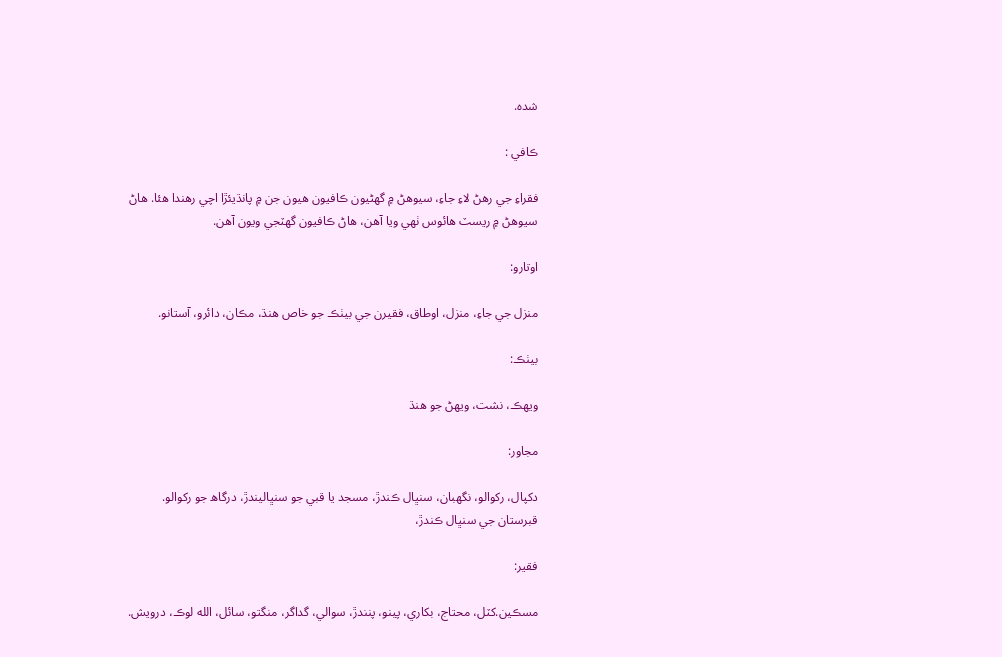شده.

ڪافي :

فقراءِ جي رهڻ لاءِ جاءِ، سيوهڻ ۾ گهڻيون ڪافيون هيون جن ۾ پانڌيئڙا اچي رهندا هئا. هاڻ سيوهڻ ۾ ريسٽ هائوس ٺهي ويا آهن، هاڻ ڪافيون گهٽجي ويون آهن.

اوتارو:

منزل جي جاءِ، منزل، اوطاق، فقيرن جي بيٺڪ جو خاص هنڌ، مڪان، دائرو، آستانو.

بيٺڪ:

ويهڪ، نشت، ويهڻ جو هنڌ

مجاور:

دکپال، رکوالو، نگهبان، سنڀال ڪندڙ، مسجد يا قبي جو سنڀاليندڙ، درگاھ جو رکوالو. قبرستان جي سنڀال ڪندڙ،

فقير:

مسڪين.کٽل، محتاج، بکاري، پينو، پنندڙ، سوالي، گداگر، منگتو، سائل، الله لوڪ، درويش.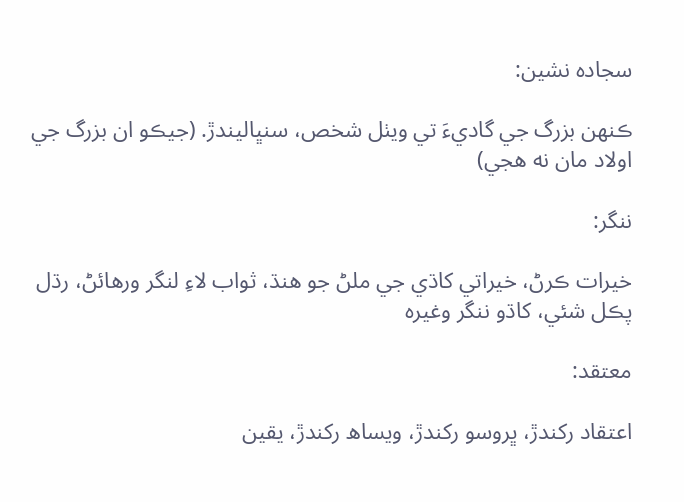سجاده نشين:

ڪنهن بزرگ جي گاديءَ تي ويٺل شخص، سنڀاليندڙ. (جيڪو ان بزرگ جي اولاد مان نه هجي)

ننگر:

خيرات ڪرڻ، خيراتي کاڌي جي ملڻ جو هنڌ، ثواب لاءِ لنگر ورهائڻ، رڌل پڪل شئي، کاڌو ننگر وغيره

معتقد:

اعتقاد رکندڙ، ڀروسو رکندڙ، ويساھ رکندڙ، يقين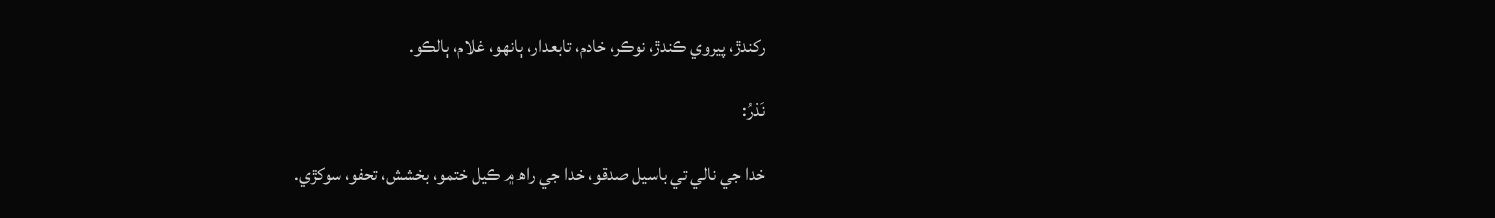رکندڙ، پيروي ڪندڙ، نوڪر، خادم، تابعدار، ٻانهو، غلام، ٻالڪو.

نَذرُ:

خدا جي نالي تي باسيل صدقو، خدا جي راھ ۾ ڪيل ختمو، بخشش، تحفو، سوکڙي.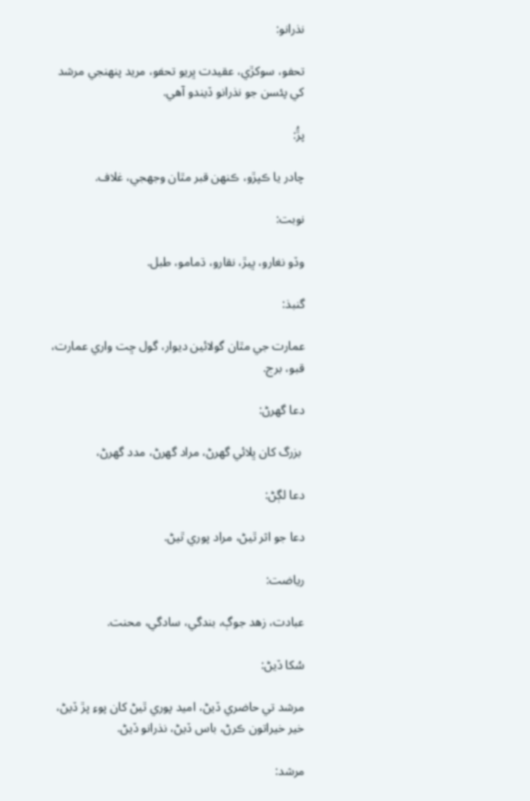نذرانو:

تحفو، سوکڙي، عقيدت ڀريو تحفو، مريد پنهنجي مرشد کي پئسن جو نذرانو ڏيندو آهي.

پڙُ:

چادر يا ڪپڙو، ڪنهن قبر مٿان وجهجي، غلاف.

نوبت:

وڏو نغارو، ڀيڙ، نقارو، ڌمامو، طبل.

گنبذ:

عمارت جي مٿان گولائين ديوار، گول ڇت واري عمارت، قبو، برج.

دعا گهرڻ:

 بزرگ کان ڀلائي گهرڻ، مراد گهرڻ، مدد گهرڻ،

دعا لڳڻ:

دعا جو اثر ٿيڻ، مراد پوري ٿيڻ.

رياضت:

عبادت، زهد جوڳ، بندگي، سادگي، محنت.

سُکا ڏيڻ:

مرشد تي حاضري ڏيڻ، اميد پوري ٿيڻ کان پوءِ پڙ ڏيڻ، خير خيراتون ڪرڻ، باس ڏيڻ، نذرانو ڏيڻ.

مرشد: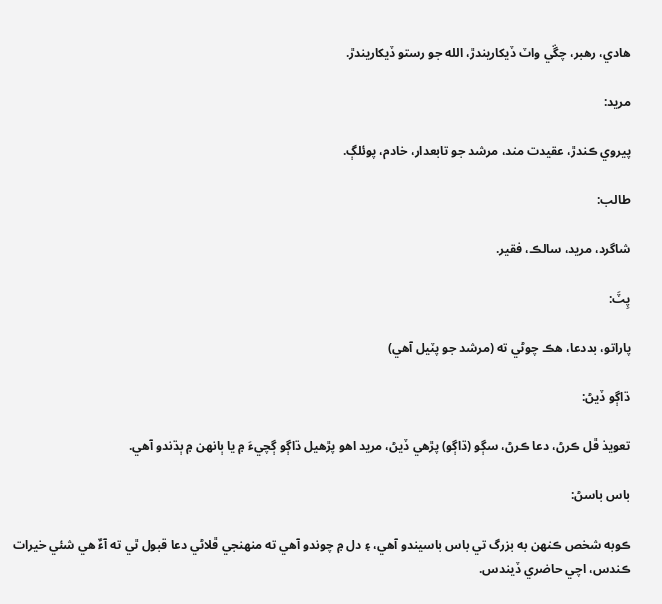هادي، رهبر، چڱي واٽ ڏيکاريندڙ، الله جو رستو ڏيکاريندڙ.

مريد:

پيروي ڪندڙ، عقيدت مند، مرشد جو تابعدار، خادم، پوئلڳ.

طالب:

شاگرد، مريد، سالڪ، فقير.

پِٽَ:

پاراتو، بددعا، هڪ چوڻي ته (مرشد جو پٽيل آهي)

ڌاڳو ڏيڻ:

تعويذ ڦل ڪرڻ، دعا ڪرڻ، سڳو (ڌاڳو) پڙهي ڏيڻ، مريد اهو پڙهيل ڌاڳو ڳچيءَ ۾ يا ٻانهن ۾ ٻڌندو آهي.

باس باسڻ:

ڪوبه شخص ڪنهن به بزرگ تي باس باسيندو آهي، ۽ دل ۾ چوندو آهي ته منهنجي ڦلاڻي دعا قبول ٿي ته آءٌ هي شئي خيرات ڪندس، اچي حاضري ڏيندس.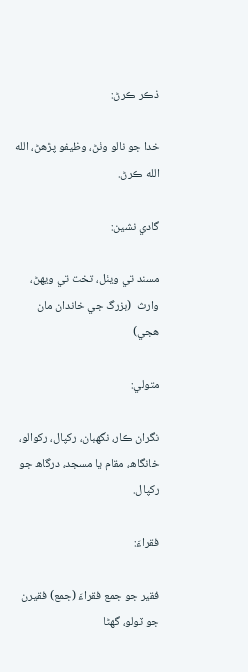ذڪر ڪرڻ:

خدا جو نالو وٺڻ، وظيفو پڙهڻ، الله الله ڪرڻ.

گادي نشين:

مسند تي ويٺل، تخت تي ويهڻ، وارث  (بزرگ جي خاندان مان  هجي)

متولي:

نگران ڪار، نگهبان، رکپال، رکوالو، خانگاھ، مقام يا مسجد، درگاھ جو رکپال.

فقراءَ:

فقير جو جمع فقراءَ (جمع) فقيرن جو ٽولو، گهڻا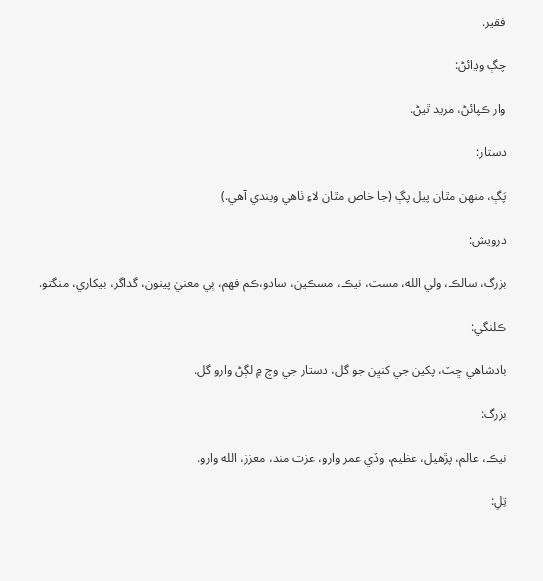فقير.

چڳ وڍائڻ:

وار ڪپائڻ، مريد ٿيڻ.

دستار:

پَڳ، منهن مٿان پيل پڳ (جا خاص مٿان لاءِ ٺاهي ويندي آهي.)

درويش:

بزرگ، سالڪ، ولي الله، مست، نيڪ، مسڪين، سادو،ڪم فهم، ٻي معنيٰ پينون، گداگر، بيکاري، منگتو.

ڪلنگي:

بادشاهي ڇٽ، پکين جي کنڀن جو گل، دستار جي وچ ۾ لڳڻ وارو گل.

بزرگ:

نيڪ، عالم، پڙهيل، عظيم، وڏي عمر وارو، عزت مند، معزز، الله وارو.

تِلِ: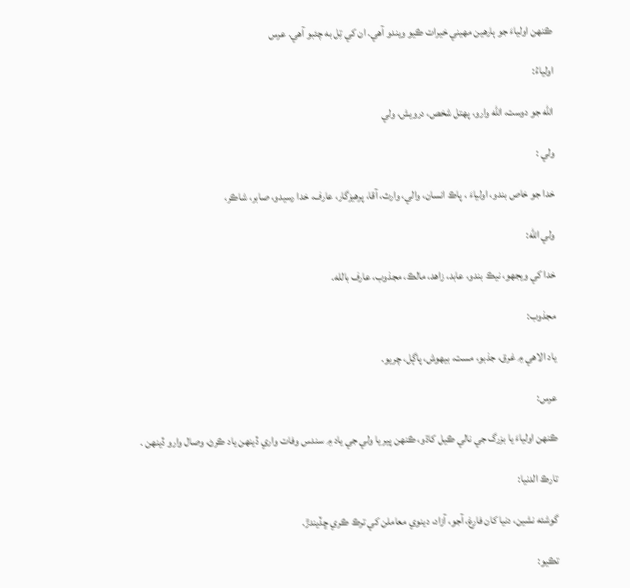ڪنهن اولياءَ جو ٻارهين مهيني خيرات ڪيو ويندو آهي. ان کي تِل به چئبو آهي. عرس

اولياءُ:

الله جو دوست، الله وارو، پهتل شخص، درويش، ولي

ولي :

خدا جو خاص بندو، اولياءَ ، پاڪ انسان، والي، وارث، آقا، پرهيزگار، عارف، خدا رسيدو، صابر، شاڪر،

ولي الله:

خدا کي ويجهو، نيڪ بندو، عابد، زاهد، مالڪ، مجذوب، عارف بالله.

مجذوب:

ياد الاهي ۾ غرق، جذبو، مست، بيهوش، پاڳل، چريو.

عرس:

ڪنهن اولياءَ يا بزرگ جي نالي ڪيل کاڌو، ڪنهن پير يا ولي جي ياد ۾ سندس وفات واري ڏينهن ياد ڪرڻ، وصال وارو ڏينهن .

تارڪ الدنيا:

گوشئه نشين، دنيا کان فارغ، آجو، آزاد، دينوي معاملن کي ترڪ ڪري ڇڏيندڙ.

تڪيو: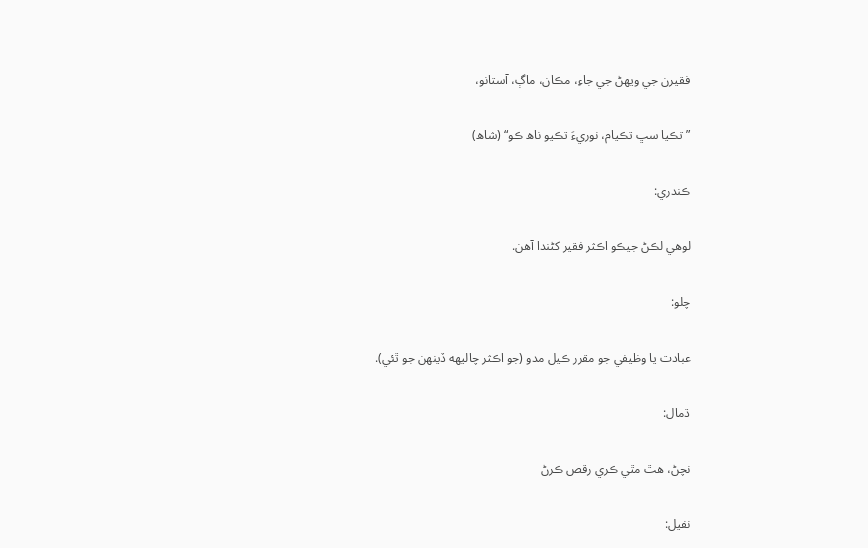فقيرن جي ويهڻ جي جاءِ، مڪان، ماڳ، آستانو،

”تڪيا سڀ تڪيام، نوريءَ تڪيو ناھ ڪو“ (شاھ)

ڪندري:

لوهي لڪڻ جيڪو اڪثر فقير کڻندا آهن.

چلو:

عبادت يا وظيفي جو مقرر ڪيل مدو (جو اڪثر چاليهه ڏينهن جو ٿئي).

ڌمال:

نچڻ، هٿ مٿي ڪري رقص ڪرڻ

نفيل: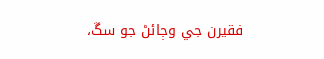فقيرن جي وڄائڻ جو سڱ،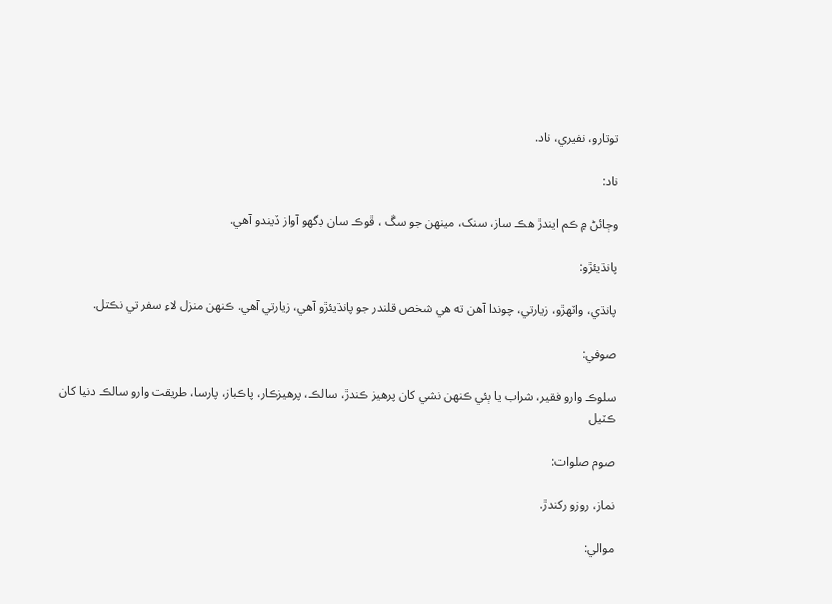توتارو، نفيري، ناد.

ناد:

وڄائڻ ۾ ڪم ايندڙ هڪ ساز، سنک، مينهن جو سڱ ، ڦوڪ سان ڊگهو آواز ڏيندو آهي.

پانڌيئڙو:

پانڌي، واٽهڙو، زيارتي، چوندا آهن ته هي شخص قلندر جو پانڌيئڙو آهي، زيارتي آهي. ڪنهن منزل لاءِ سفر تي نڪتل.

صوفي:

سلوڪ وارو فقير، شراب يا ٻئي ڪنهن نشي کان پرهيز ڪندڙ، سالڪ، پرهيزڪار، پاڪباز، پارسا، طريقت وارو سالڪ دنيا کان ڪٽيل

صوم صلوات:

نماز، روزو رکندڙ.

موالي: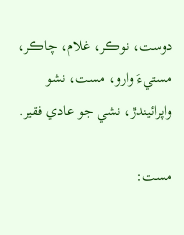دوست، نوڪر، غلام، چاڪر، مستيءَ وارو، مست، نشو واپرائيندڙ، نشي جو عادي فقير.

مست: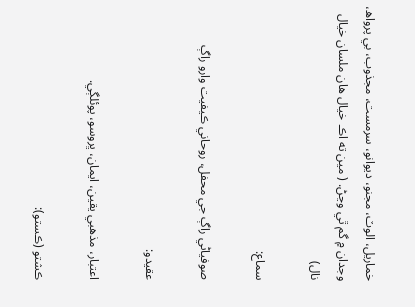خماريل، الوٽ، مجنو، ديوانو، سرمست، مجذوب، بي پرواھ، وجدان ۾ گم ٿي وڃڻ. ( مين ته اڪ خيال هان ملسان خيال نال)

سماع:

صوفياڻي راڳ جي محفل، روحاني ڪيفيت وارو راڳ

عقيدو:

اعتبار، مذهبي يقين، ايمان، ڀروسو، پوئلڳي.

ڪشتو (ڪستو):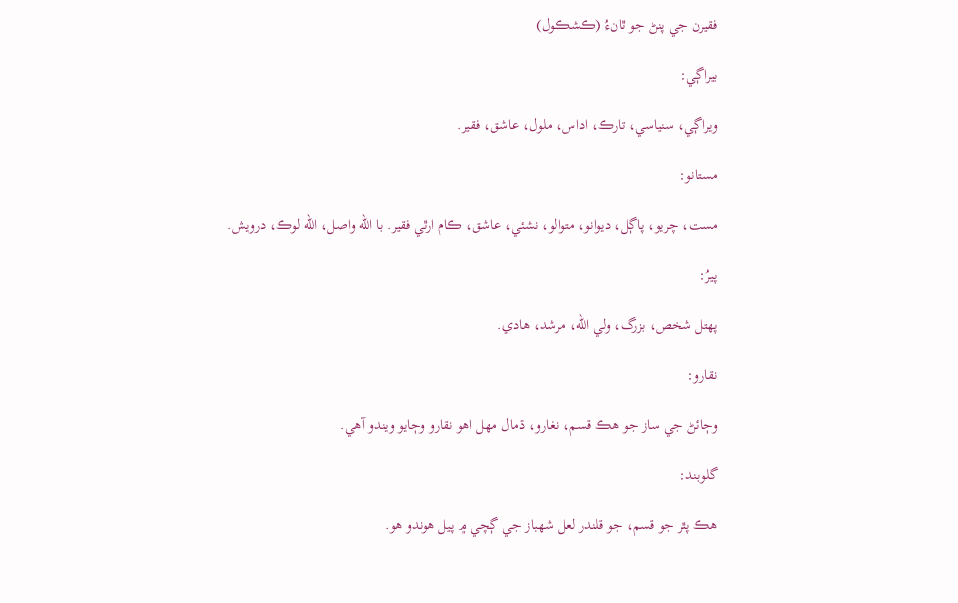فقيرن جي پنڻ جو ٿانءُ (ڪشڪول)

بيراڳي:

ويراڳي، سنياسي، تارڪ، اداس، ملول، عاشق، فقير.

مستانو:

مست، چريو، پاڳل، ديوانو، متوالو، نشئي، عاشق، ڪام ارٿي فقير. با الله واصل، الله لوڪ، درويش.

پيرُ:

پهتل شخص، بزرگ، ولي الله، مرشد، هادي.

نقارو:

وڄائڻ جي ساز جو هڪ قسم، نغارو، ڌمال مهل اهو نقارو وڄايو ويندو آهي.

گلوبند:

هڪ پٿر جو قسم، جو قلندر لعل شهباز جي ڳچي ۾ پيل هوندو هو.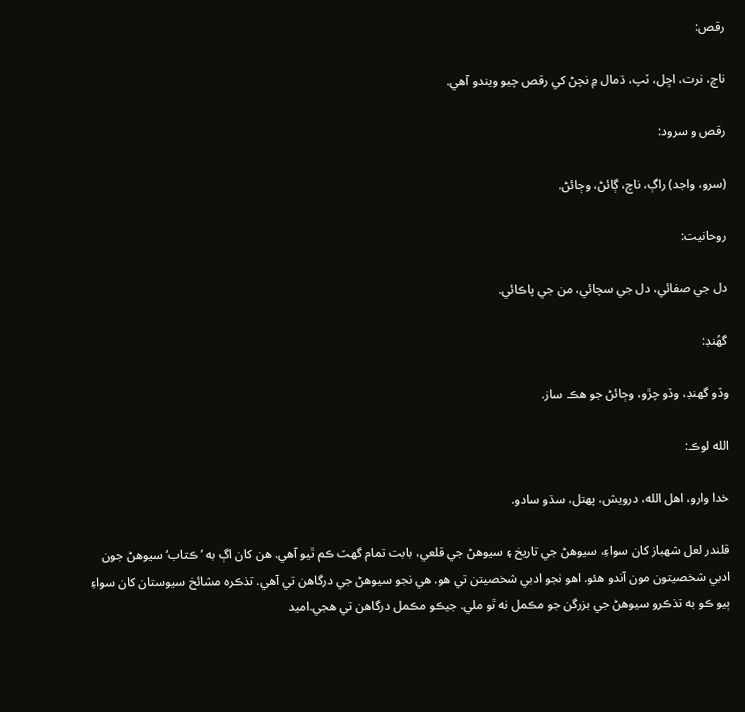رقص:

ناچ، نرت، اڇل، ٽپ، ڌمال ۾ نچڻ کي رقص چيو ويندو آهي.

رقص و سرود:

(سرو، واجد) راڳ، ناچ، ڳائڻ، وڄائڻ.

روحانيت:

دل جي صفائي، دل جي سچائي، من جي پاڪائي.

گهُنڊ:

وڏو گهنڊ، وڏو چڙو، وڄائڻ جو هڪ ساز.

الله لوڪ:

خدا وارو، اهل الله، درويش، پهتل، سڌو سادو.

قلندر لعل شهباز کان سواءِ، سيوهڻ جي تاريخ ۽ سيوهڻ جي قلعي، بابت تمام گهٽ ڪم ٿيو آهي. هن کان اڳ به ’ڪتاب‘ سيوهڻ جون ادبي شخصيتون مون آندو هئو. اهو نجو ادبي شخصيتن تي هو. هي نجو سيوهڻ جي درگاهن تي آهي. تذڪره مشائخ سيوستان کان سواءِ ٻيو ڪو به تذڪرو سيوهڻ جي بزرگن جو مڪمل نه ٿو ملي. جيڪو مڪمل درگاهن تي هجي.اميد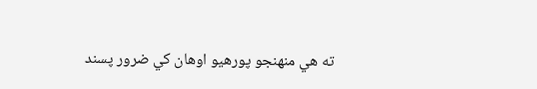ته هي منهنجو پورهيو اوهان کي ضرور پسند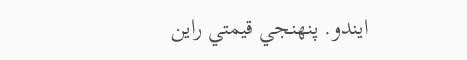ايندو. پنهنجي قيمتي راين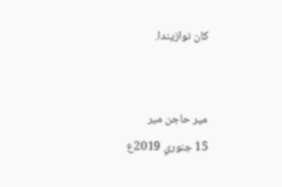کان نوازيندا.


مير حاجن مير
15 جنوري 2019ع